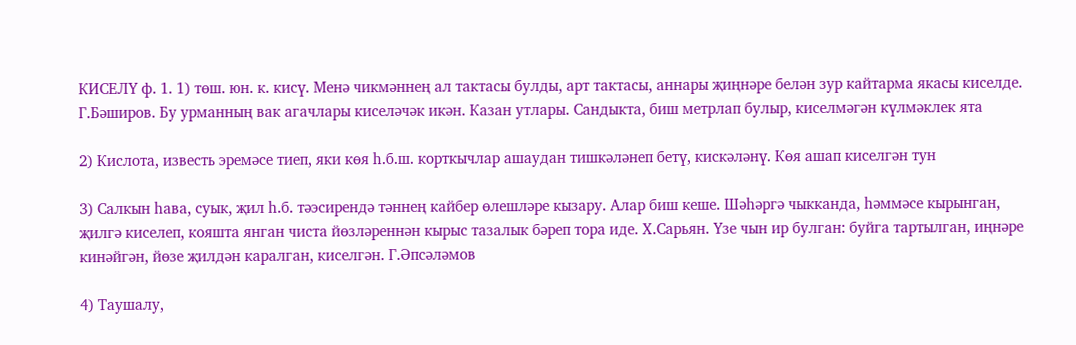КИСЕЛҮ ф. 1. 1) төш. юн. к. кисү. Менә чикмәннең ал тактасы булды, арт тактасы, аннары җиңнәре белән зур кайтарма якасы киселде. Г.Бәширов. Бу урманның вак агачлары киселәчәк икән. Казан утлары. Сандыкта, биш метрлап булыр, киселмәгән күлмәклек ята

2) Кислота, известь эремәсе тиеп, яки көя һ.б.ш. корткычлар ашаудан тишкәләнеп бетү, кискәләнү. Көя ашап киселгән тун

3) Салкын һава, суык, җил һ.б. тәэсирендә тәннең кайбер өлешләре кызару. Алар биш кеше. Шәһәргә чыкканда, һәммәсе кырынган, җилгә киселеп, кояшта янган чиста йөзләреннән кырыс тазалык бәреп тора иде. Х.Сарьян. Үзе чын ир булган: буйга тартылган, иңнәре кинәйгән, йөзе җилдән каралган, киселгән. Г.Әпсәләмов

4) Таушалу,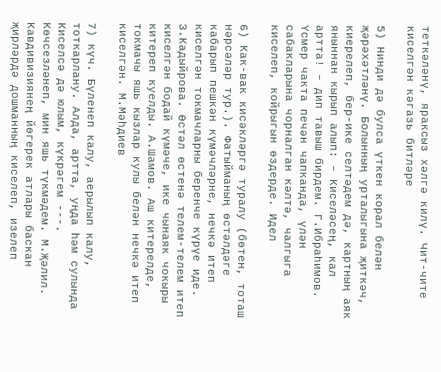теткәләнү, яраксыз хәлгә килү. Чит-чите киселгән кәгазь битләре

5) Нинди дә булса үткен корал белән җәрәхәтләнү. Болынның урталыгына җиткәч, киерелеп, бер-ике селтәдем дә, картның аяк яныннан кырып алып: – Киселәсең, кал артта! – дип тавыш бирдем. Г.Ибраһимов. Үсмер чакта печән чапканда, үлән сабакларына чорналган кәлтә, чалгыга киселеп, койрыгын өздерде. Идел

6) Как-вак кисәкләргә туралу (бөтен, тоташ нәрсәләр тур.). Фатыйманың өстәлдәге кабарып пешкән күмәчләрне, нечкә итеп киселгән токмачларны беренче күрүе иде. З.Кадыйрова. Өстәл өстенә телем-телем итеп киселгән бодай күмәче, ике чынаяк чокыры китереп куелды. А.Шамов. Аш китерелде, токмачы яшь кызлар кулы белән нечкә итеп киселгән. М.Мәһдиев

7) күч. Бүленеп калу, аерылып калу, тоткарлану. Алда, артта, уңда һәм сулында Киселсә дә юлым, күкрәгем ---. Көчсезләнеп, мин яшь түкмәдем. М.Җәлил. Кавдивизиянең йөгерек атлары баскан җирләрдә дошманның киселеп, изелеп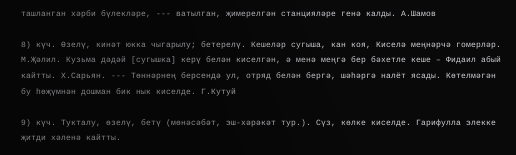ташланган хәрби бүлекләре, --- ватылган, җимерелгән станцияләре генә калды. А.Шамов

8) күч. Өзелү, кинәт юкка чыгарылу; бетерелү. Кешеләр сугыша, кан коя, Киселә меңнәрчә гомерләр. М.Җәлил. Кузьма дәдәй [сугышка] керү белән киселгән, ә менә меңгә бер бәхетле кеше – Фидаил абый кайтты. Х.Сарьян. --- Төннәрнең берсендә ул, отряд белән бергә, шәһәргә налёт ясады. Көтелмәгән бу һөҗүмнән дошман бик нык киселде. Г.Кутуй

9) күч. Тукталу, өзелү, бетү (мөнәсәбәт, эш-хәрәкәт тур.). Сүз, көлке киселде. Гарифулла элекке җитди хәленә кайтты.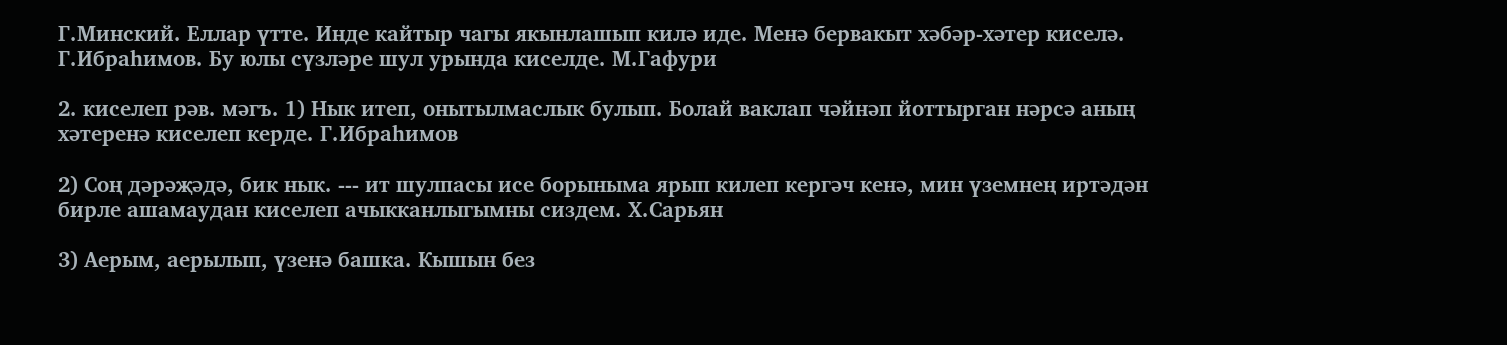Г.Минский. Еллар үтте. Инде кайтыр чагы якынлашып килә иде. Менә бервакыт хәбәр-хәтер киселә. Г.Ибраһимов. Бу юлы сүзләре шул урында киселде. М.Гафури

2. киселеп рәв. мәгъ. 1) Нык итеп, онытылмаслык булып. Болай ваклап чәйнәп йоттырган нәрсә аның хәтеренә киселеп керде. Г.Ибраһимов

2) Соң дәрәҗәдә, бик нык. --- ит шулпасы исе борыныма ярып килеп кергәч кенә, мин үземнең иртәдән бирле ашамаудан киселеп ачыкканлыгымны сиздем. Х.Сарьян

3) Аерым, аерылып, үзенә башка. Кышын без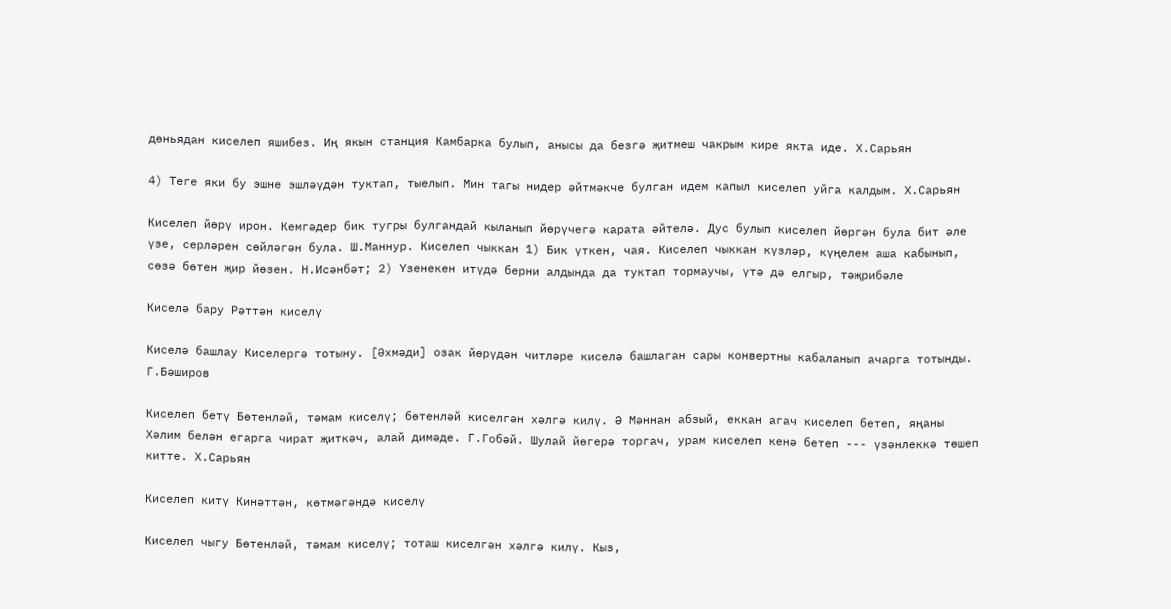дөньядан киселеп яшибез. Иң якын станция Камбарка булып, анысы да безгә җитмеш чакрым кире якта иде. Х.Сарьян

4) Теге яки бу эшне эшләүдән туктап, тыелып. Мин тагы нидер әйтмәкче булган идем капыл киселеп уйга калдым. Х.Сарьян

Киселеп йөрү ирон. Кемгәдер бик тугры булгандай кыланып йөрүчегә карата әйтелә. Дус булып киселеп йөргән була бит әле үзе, серләрен сөйләгән була. Ш.Маннур. Киселеп чыккан 1) Бик үткен, чая. Киселеп чыккан күзләр, күңелем аша кабынып, сөзә бөтен җир йөзен. Н.Исәнбәт; 2) Үзенекен итүдә берни алдында да туктап тормаучы, үтә дә елгыр, тәҗрибәле

Киселә бару Рәттән киселү

Киселә башлау Киселергә тотыну. [Әхмәди] озак йөрүдән читләре киселә башлаган сары конвертны кабаланып ачарга тотынды. Г.Бәширов

Киселеп бетү Бөтенләй, тәмам киселү; бөтенләй киселгән хәлгә килү. Ә Мәннан абзый, еккан агач киселеп бетеп, яңаны Хәлим белән егарга чират җиткәч, алай димәде. Г.Гобәй. Шулай йөгерә торгач, урам киселеп кенә бетеп --- үзәнлеккә төшеп китте. Х.Сарьян

Киселеп китү Кинәттән, көтмәгәндә киселү

Киселеп чыгу Бөтенләй, тәмам киселү; тоташ киселгән хәлгә килү. Кыз,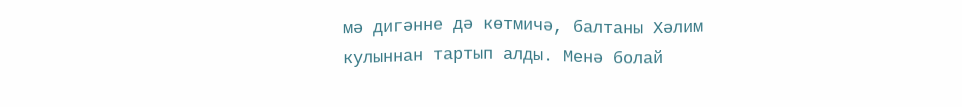мә дигәнне дә көтмичә, балтаны Хәлим кулыннан тартып алды. Менә болай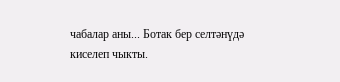чабалар аны... Ботак бер селтәнүдә киселеп чыкты.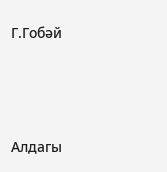Г.Гобәй



Алдагы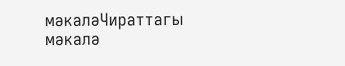мәкаләЧираттагы мәкалә